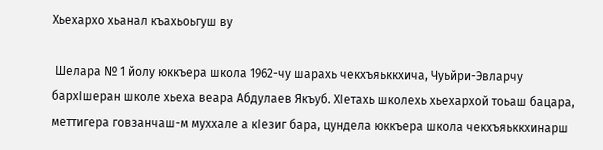Хьехархо хьанал къахьоьгуш ву

 Шелара № 1 йолу юккъера школа 1962-чу шарахь чекхъяьккхича, Чуьйри-Эвларчу бархIшеран школе хьеха веара Абдулаев Якъуб. ХIетахь школехь хьехархой тоьаш бацара, меттигера говзанчаш-м муххале а кIезиг бара, цундела юккъера школа чекхъяьккхинарш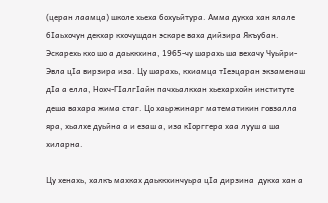(церан лаамца) школе хьеха бохуьйтура. Амма дукха хан ялале бIаьхочун декхар кхочушдан эскаре ваха дийзира Якъубан. Эскарехь кхо шо а даьккхина, 1965-чу шарахь ша вехачу Чуьйри-Эвла цIа вирзира иза. Цу шарахь, кхиамца тIеэцаран экзаменаш дIа а елла, Нохч-ГIалгIайн пачхьалкхан хьехархойн институте деша вахара жима стаг. Цо хаьржинарг математикин говзалла яра, хьалхе дуьйна а и езаш а, иза кIорггера хаа лууш а ша хиларна.

Цу хенахь, халкъ махках даьккхинчуьра цIа дирзина  дукха хан а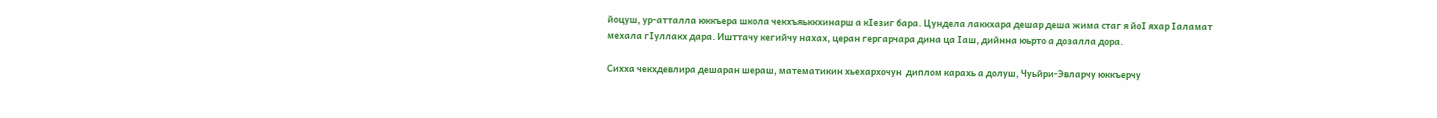йоцуш, ур-атталла юккъера школа чекхъяьккхинарш а кӀезиг бара. Цундела лаккхара дешар деша жима стаг я йоI яхар Iаламат мехала гIуллакх дара. Ишттачу кегийчу нахах, церан гергарчара дина ца Iаш, дийнна юьрто а дозалла дора.

Сихха чекхдевлира дешаран шераш, математикин хьехархочун  диплом карахь а долуш, Чуьйри-Эвларчу юккъерчу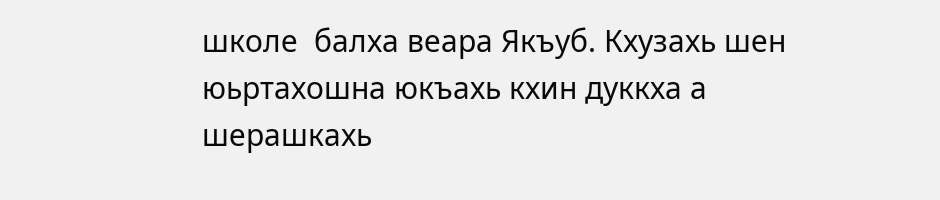школе  балха веара Якъуб. Кхузахь шен юьртахошна юкъахь кхин дуккха а шерашкахь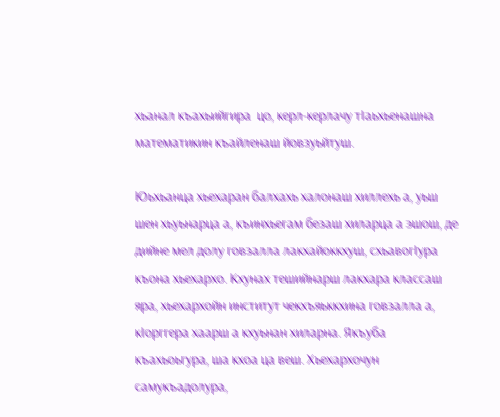хьанал къахьийгира  цо, керл-керлачу тIаьхьенашна математикин къайленаш йовзуьйтуш.

Юьхьанца хьехаран балхахь халонаш хиллехь а, уьш шен хьуьнарца а, къинхьегам безаш хиларца а эшош, де дийне мел долу говзалла лакхайоккхуш, схьавогӀура  къона хьехархо. Кхунах тешийнарш лакхара классаш яра, хьехархойн институт чекхъяьккхина говзалла а,  кӀорггера хаарш а кхуьнан хиларна. Якъуба къахьоьгура, ша кхоа ца веш. Хьехархочун  самукъадолура,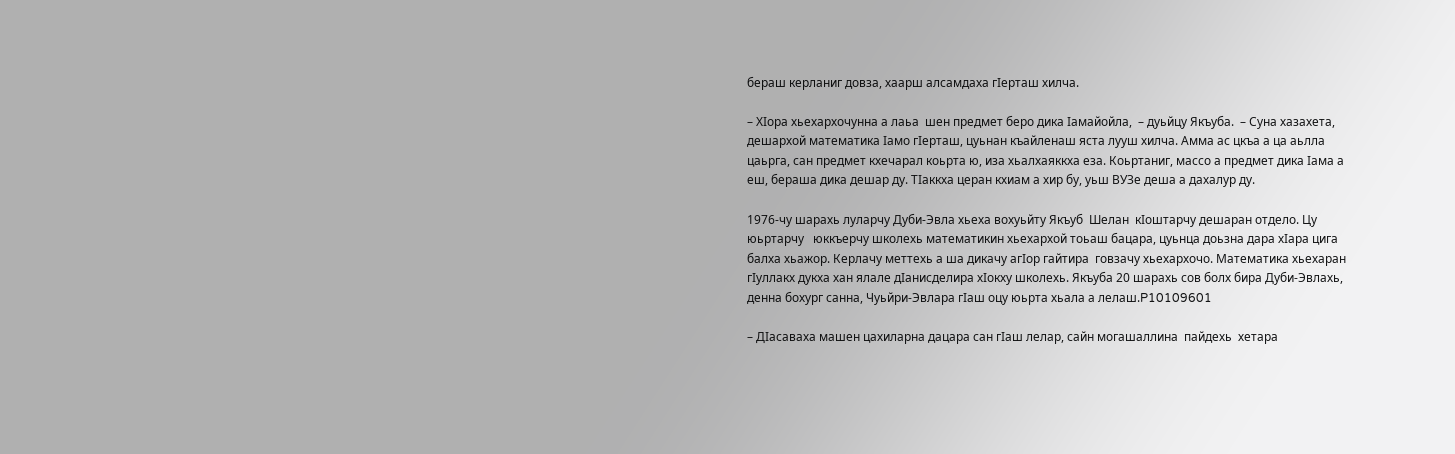бераш керланиг довза, хаарш алсамдаха гӀерташ хилча.

– ХӀора хьехархочунна а лаьа  шен предмет беро дика Ӏамайойла,  – дуьйцу Якъуба.  – Суна хазахета, дешархой математика Ӏамо гӀерташ, цуьнан къайленаш яста лууш хилча. Амма ас цкъа а ца аьлла цаьрга, сан предмет кхечарал коьрта ю, иза хьалхаяккха еза. Коьртаниг, массо а предмет дика Ӏама а еш, бераша дика дешар ду. ТӀаккха церан кхиам а хир бу, уьш ВУЗе деша а дахалур ду.

1976-чу шарахь луларчу Дуби-Эвла хьеха вохуьйту Якъуб  Шелан  кIоштарчу дешаран отдело. Цу юьртарчу   юккъерчу школехь математикин хьехархой тоьаш бацара, цуьнца доьзна дара хӀара цига балха хьажор. Керлачу меттехь а ша дикачу агӀор гайтира  говзачу хьехархочо. Математика хьехаран гӀуллакх дукха хан ялале дӀанисделира хIокху школехь. Якъуба 20 шарахь сов болх бира Дуби-Эвлахь, денна бохург санна, Чуьйри-Эвлара гӀаш оцу юьрта хьала а лелаш.P10109601

– ДӀасаваха машен цахиларна дацара сан гӀаш лелар, сайн могашаллина  пайдехь  хетара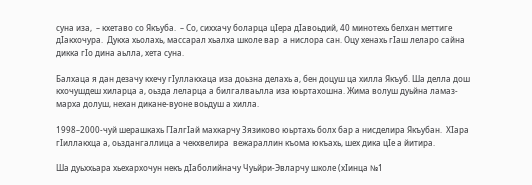суна иза,  – кхетаво со Якъуба.  – Со, сиххачу боларца цӀера дӀавоьдий, 40 минотехь белхан меттиге дӀакхочура.  Дукха хьолахь, массарал хьалха школе вар  а нислора сан. Оцу хенахь гӀаш леларо сайна дикка гӀо дина аьлла, хета суна.

Балхаца я дан дезачу кхечу гӀуллакхаца иза доьзна делахь а, бен доцуш ца хилла Якъуб. Ша делла дош кхочушдеш хиларца а, оьзда леларца а билгалваьлла иза юьртахошна. Жима волуш дуьйна ламаз-марха долуш, нехан дикане-вуоне воьдуш а хилла.

1998–2000-чуй шерашкахь ГӀалгӀай махкарчу Зязиково юьртахь болх бар а нисделира Якъубан.  ХӀара  гӀиллакхца а, оьздангаллица а чекхвелира  вежараллин къома юкъахь, шех дика цӀе а йитира.

Ша дуьххьара хьехархочун некъ дӀаболийначу Чуьйри-Эвларчу школе (хӀинца №1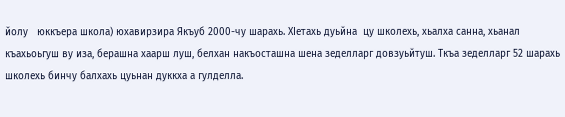йолу   юккъера школа) юхавирзира Якъуб 2000-чу шарахь. ХӀетахь дуьйна  цу школехь, хьалха санна, хьанал къахьоьгуш ву иза, берашна хаарш луш, белхан накъосташна шена зеделларг довзуьйтуш. Ткъа зеделларг 52 шарахь школехь бинчу балхахь цуьнан дуккха а гулделла.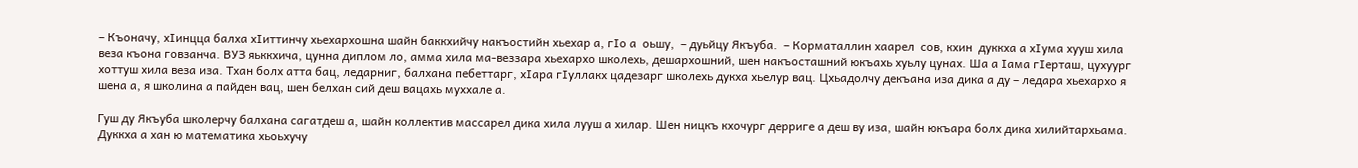– Къоначу, хӀинцца балха хӀиттинчу хьехархошна шайн баккхийчу накъостийн хьехар а, гӀо а  оьшу,  – дуьйцу Якъуба.  – Корматаллин хаарел  сов, кхин  дуккха а хӀума хууш хила веза къона говзанча. ВУЗ яьккхича, цунна диплом ло, амма хила ма-веззара хьехархо школехь, дешархошний, шен накъосташний юкъахь хуьлу цунах. Ша а Ӏама гӀерташ, цухуург хоттуш хила веза иза. Тхан болх атта бац, ледарниг, балхана пебеттарг, хӀара гӀуллакх цадезарг школехь дукха хьелур вац. Цхьадолчу декъана иза дика а ду – ледара хьехархо я шена а, я школина а пайден вац, шен белхан сий деш вацахь муххале а.

Гуш ду Якъуба школерчу балхана сагатдеш а, шайн коллектив массарел дика хила лууш а хилар. Шен ницкъ кхочург дерриге а деш ву иза, шайн юкъара болх дика хилийтархьама. Дуккха а хан ю математика хьоьхучу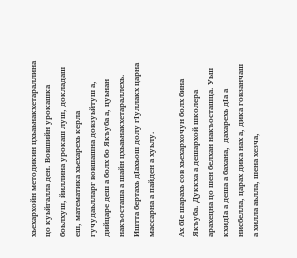хьехархойн методикин цхьаьнакхетараллина цо куьйгалла ден. Вовшийн урокашка  боьлхуш, йиллина урокаш луш, докладаш еш, математика хьехарехь керла гучудаьлларг вовшашна довзуьйтуш а, дийцаре деш а болх бо Якъуба а, цуьнан  накъосташа а шайн цхьаьнакхетараллехь. Иштта бертахь дӀахьош долу гӀуллакх царна массарна а пайден а хуьлу.

Ах бӀе шарахь сов хьехархочун болх бина Якъуба. Дуккха а дешархой школера арахецна цо шен белхан накъосташца. Уьш кхидӀа а деша а бахана,  дахарехь дӀа а нисбелла, царах дика нах а, дика говзанчаш а хилла аьлла, шена хезча,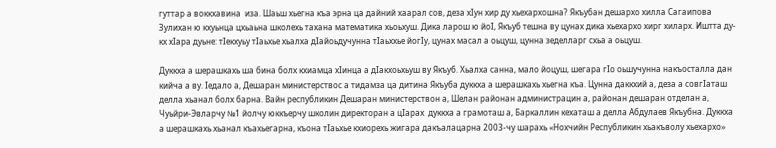гуттар а воккхавина  иза. Шаьш хьегна къа эрна ца дайний хаарал сов, деза хӀун хир ду хьехархошна? Якъубан дешархо хилла Сагаипова Зулихан ю кхуьнца цхьаьна школехь тахана математика хьоьхуш. Дика ларош ю йоӀ, Якъуб тешна ву цунах дика хьехархо хирг хиларх. Иштта ду-кх хӀара дуьне: тӀекхуьу тӀаьхье хьалха дӀайоьдучунна тӀаьххье йогӀу, цунах масал а оьцуш, цунна зеделларг схьа а оьцуш.

Дуккха а шерашкахь ша бина болх кхиамца хӀинца а дIакхоьхьуш ву Якъуб. Хьалха санна, мало йоцуш, шегара гӀо оьшучунна накъосталла дан кийча а ву. Iедало а, Дешаран министерствос а тидамза ца дитина Якъуба дуккха а шерашкахь хьегна къа. Цунна даккхий а, деза а совгIаташ делла хьанал болх барна. Вайн республикин Дешаран министерствон а, Шелан районан администрацин а, районан дешаран отделан а, Чуьйри-Эвларчу №1 йолчу юккъерчу школин директоран а цӀарах  дуккха а грамоташ а, Баркаллин кехаташ а делла Абдулаев Якъубна. Дуккха а шерашкахь хьанал къахьегарна, къона тӀаьхье кхиорехь жигара дакъалацарна 2003-чу шарахь «Нохчийн Республикин хьакъволу хьехархо»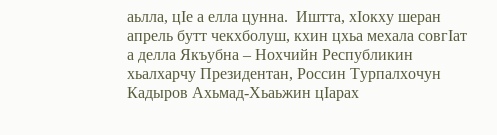аьлла, цӀе а елла цунна.  Иштта, хIокху шеран апрель бутт чекхболуш, кхин цхьа мехала совгӀат а делла Якъубна – Нохчийн Республикин хьалхарчу Президентан, Россин Турпалхочун Кадыров Ахьмад-Хьаьжин цӀарах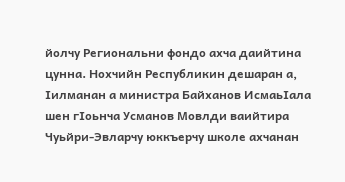йолчу Региональни фондо ахча даийтина цунна. Нохчийн Республикин дешаран а, Ӏилманан а министра Байханов ИсмаьӀала шен гӀоьнча Усманов Мовлди ваийтира Чуьйри-Эвларчу юккъерчу школе ахчанан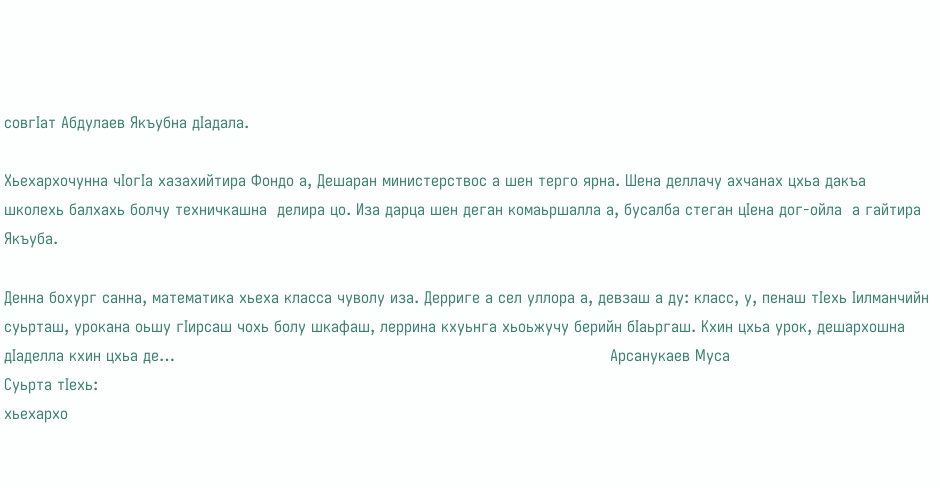совгӀат Абдулаев Якъубна дӀадала.

Хьехархочунна чӀогӀа хазахийтира Фондо а, Дешаран министерствос а шен терго ярна. Шена деллачу ахчанах цхьа дакъа школехь балхахь болчу техничкашна  делира цо. Иза дарца шен деган комаьршалла а, бусалба стеган цӀена дог-ойла  а гайтира Якъуба.

Денна бохург санна, математика хьеха класса чуволу иза. Дерриге а сел уллора а, девзаш а ду: класс, у, пенаш тӀехь Ӏилманчийн суьрташ, урокана оьшу гӀирсаш чохь болу шкафаш, леррина кхуьнга хьоьжучу берийн бӀаьргаш. Кхин цхьа урок, дешархошна дӀаделла кхин цхьа де…                                                                                       Арсанукаев Муса
Суьрта тӀехь:
хьехархо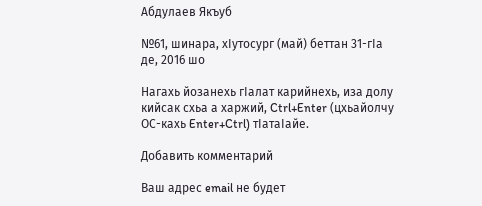Абдулаев Якъуб

№61, шинара, хIутосург (май) беттан 31-гIа де, 2016 шо

Нагахь йозанехь гIалат карийнехь, иза долу кийсак схьа а харжий, Ctrl+Enter (цхьайолчу ОС-кахь Enter+Ctrl) тIатаIайе.

Добавить комментарий

Ваш адрес email не будет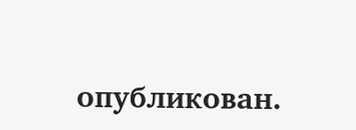опубликован.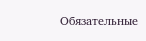Обязательные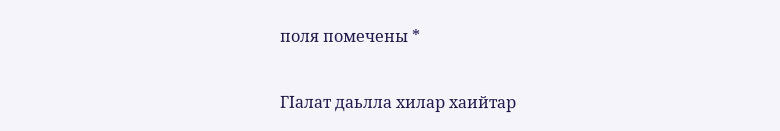поля помечены *

ГIалат даьлла хилар хаийтар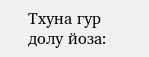Тхуна гур долу йоза: